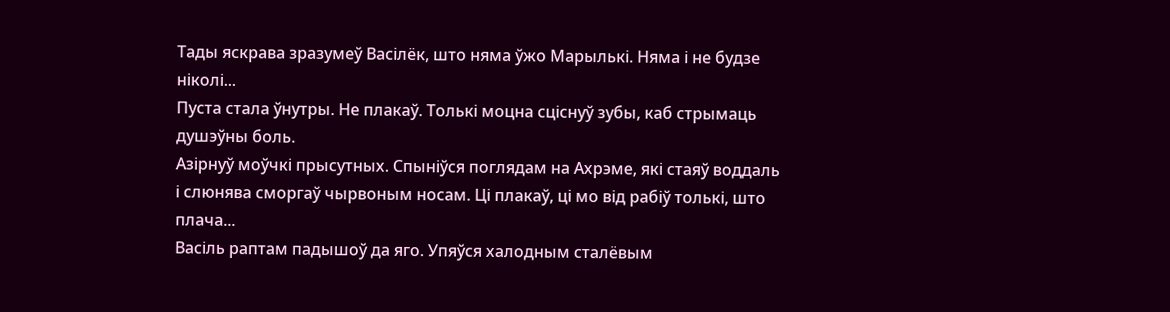Тады яскрава зразумеў Васілёк, што няма ўжо Марылькі. Няма і не будзе ніколі...
Пуста стала ўнутры. Не плакаў. Толькі моцна сціснуў зубы, каб стрымаць душэўны боль.
Азірнуў моўчкі прысутных. Спыніўся поглядам на Ахрэме, які стаяў воддаль і слюнява сморгаў чырвоным носам. Ці плакаў, ці мо від рабіў толькі, што плача...
Васіль раптам падышоў да яго. Упяўся халодным сталёвым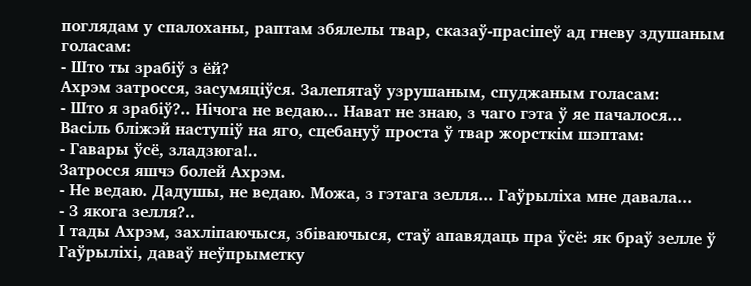поглядам у спалоханы, раптам збялелы твар, сказаў-прасіпеў ад гневу здушаным голасам:
- Што ты зрабіў з ёй?
Ахрэм затросся, засумяціўся. Залепятаў узрушаным, спуджаным голасам:
- Што я зрабіў?.. Нічога не ведаю... Нават не знаю, з чаго гэта ў яе пачалося...
Васіль бліжэй наступіў на яго, сцебануў проста ў твар жорсткім шэптам:
- Гавары ўсё, зладзюга!..
Затросся яшчэ болей Ахрэм.
- Не ведаю. Дадушы, не ведаю. Можа, з гэтага зелля... Гаўрыліха мне давала...
- З якога зелля?..
І тады Ахрэм, захліпаючыся, збіваючыся, стаў апавядаць пра ўсё: як браў зелле ў Гаўрыліхі, даваў неўпрыметку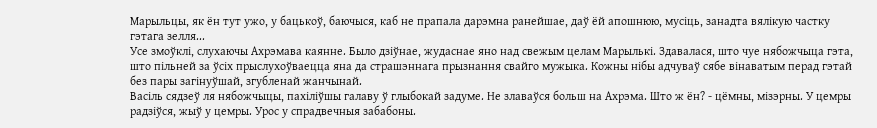Марыльцы, як ён тут ужо, у бацькоў, баючыся, каб не прапала дарэмна ранейшае, даў ёй апошнюю, мусіць, занадта вялікую частку гэтага зелля...
Усе змоўклі, слухаючы Ахрэмава каянне. Было дзіўнае, жудаснае яно над свежым целам Марылькі. Здавалася, што чуе нябожчыца гэта, што пільней за ўсіх прыслухоўваецца яна да страшэннага прызнання свайго мужыка. Кожны нібы адчуваў сябе вінаватым перад гэтай без пары загінуўшай, згубленай жанчынай.
Васіль сядзеў ля нябожчыцы, пахіліўшы галаву ў глыбокай задуме. Не злаваўся больш на Ахрэма. Што ж ён? - цёмны, мізэрны. У цемры радзіўся, жыў у цемры. Урос у спрадвечныя забабоны.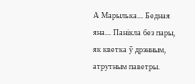А Марылька... Бедная яна... Панікла без пары, як кветка ў дрэнным, атрутным паветры.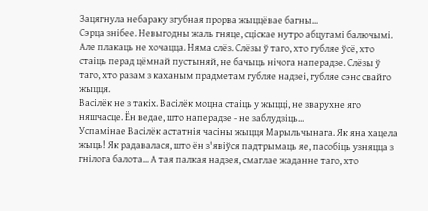Зацягнула небараку згубная прорва жыццёвае багны...
Сэрца знібее. Невыгодны жаль гняце, сціскае нутро абцугамі балючымі. Але плакаць не хочацца. Няма слёз. Слёзы ў таго, хто губляе ўсё, хто стаіць перад цёмнай пустыняй, не бачыць нічога наперадзе. Слёзы ў таго, хто разам з каханым прадметам губляе надзеі, губляе сэнс свайго жыцця.
Васілёк не з такіх. Васілёк моцна стаіць у жыцці, не зварухне яго няшчасце. Ён ведае, што наперадзе - не заблудзіць...
Успамінае Васілёк астатнія часіны жыцця Марыльчынага. Як яна хацела жыць! Як радавалася, што ён з'явіўся падтрымаць яе, пасобіць узняцца з гнілога балота... А тая палкая надзея, смаглае жаданне таго, хто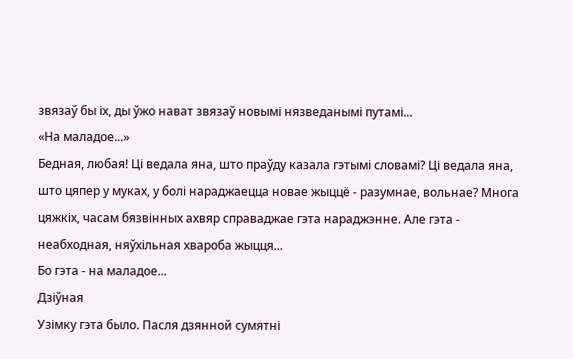звязаў бы іх, ды ўжо нават звязаў новымі нязведанымі путамі...
«На маладое...»
Бедная, любая! Ці ведала яна, што праўду казала гэтымі словамі? Ці ведала яна, што цяпер у муках, у болі нараджаецца новае жыццё - разумнае, вольнае? Многа цяжкіх, часам бязвінных ахвяр справаджае гэта нараджэнне. Але гэта - неабходная, няўхільная хвароба жыцця...
Бо гэта - на маладое...
Дзіўная
Узімку гэта было. Пасля дзянной сумятні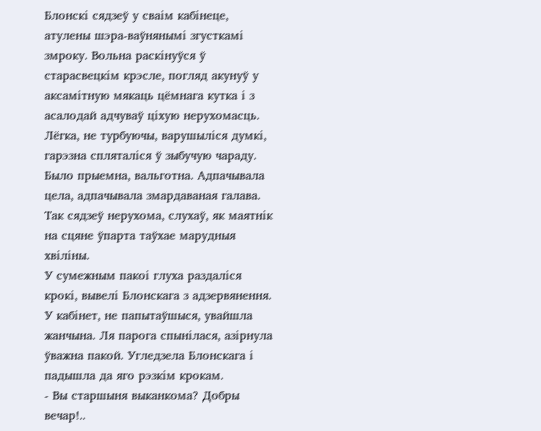Блонскі сядзеў у сваім кабінеце, атулены шэра-ваўнянымі згусткамі змроку. Вольна раскінуўся ў старасвецкім крэсле, погляд акунуў у аксамітную мякаць цёмнага кутка і з асалодай адчуваў ціхую нерухомасць.
Лёгка, не турбуючы, варушыліся думкі, гарэзна спляталіся ў зыбучую чараду. Было прыемна, вальготна. Адпачывала цела, адпачывала змардаваная галава. Так сядзеў нерухома, слухаў, як маятнік на сцяне ўпарта таўхае марудныя хвіліны.
У сумежным пакоі глуха раздаліся крокі, вывелі Блонскага з адзервянення. У кабінет, не папытаўшыся, увайшла жанчына. Ля парога спынілася, азірнула ўважна пакой. Угледзела Блонскага і падышла да яго рэзкім крокам.
- Вы старшыня выканкома? Добры вечар!..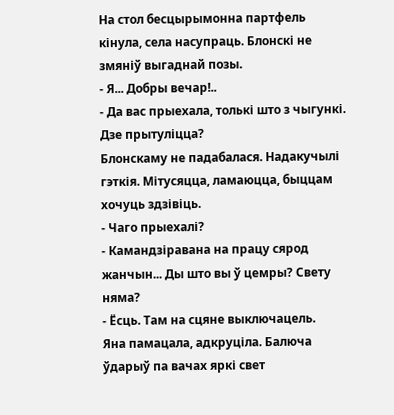На стол бесцырымонна партфель кінула, села насупраць. Блонскі не змяніў выгаднай позы.
- Я... Добры вечар!..
- Да вас прыехала, толькі што з чыгункі. Дзе прытуліцца?
Блонскаму не падабалася. Надакучылі гэткія. Мітусяцца, ламаюцца, быццам хочуць здзівіць.
- Чаго прыехалі?
- Камандзіравана на працу сярод жанчын... Ды што вы ў цемры? Свету няма?
- Ёсць. Там на сцяне выключацель.
Яна памацала, адкруціла. Балюча ўдарыў па вачах яркі свет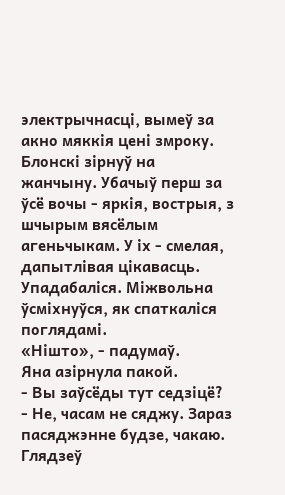электрычнасці, вымеў за акно мяккія цені змроку.
Блонскі зірнуў на жанчыну. Убачыў перш за ўсё вочы - яркія, вострыя, з шчырым вясёлым агеньчыкам. У іх - смелая, дапытлівая цікавасць. Упадабаліся. Міжвольна ўсміхнуўся, як спаткаліся поглядамі.
«Нішто», - падумаў.
Яна азірнула пакой.
- Вы заўсёды тут седзіцё?
- Не, часам не сяджу. Зараз пасяджэнне будзе, чакаю.
Глядзеў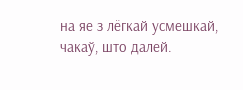на яе з лёгкай усмешкай, чакаў, што далей.